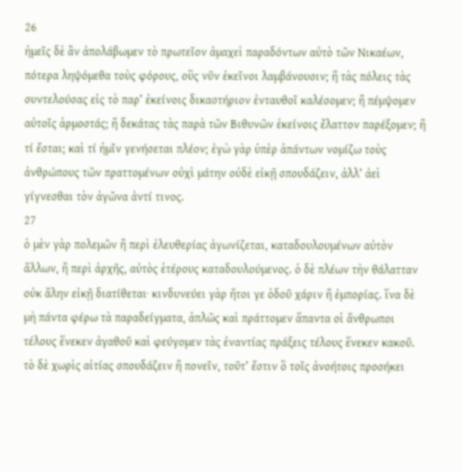26
ἡμεῖς δὲ ἂν ἀπολάβωμεν τὸ πρωτεῖον ἀμαχεὶ παραδόντων αὐτὸ τῶν Νικαέων, πότερα ληψόμεθα τοὺς φόρους, οὓς νῦν ἐκεῖνοι λαμβάνουσιν; ἢ τὰς πόλεις τὰς συντελούσας εἰς τὸ παρ’ ἐκείνοις δικαστήριον ἐνταυθοῖ καλέσομεν; ἢ πέμψομεν αὐτοῖς ἁρμοστάς; ἢ δεκάτας τὰς παρὰ τῶν Βιθυνῶν ἐκείνοις ἔλαττον παρέξομεν; ἢ τί ἔσται; καὶ τί ἡμῖν γενήσεται πλέον; ἐγὼ γὰρ ὑπὲρ ἁπάντων νομίζω τοὺς ἀνθρώπους τῶν πραττομένων οὐχὶ μάτην οὐδὲ εἰκῇ σπουδάζειν, ἀλλ’ ἀεὶ γίγνεσθαι τὸν ἀγῶνα ἀντί τινος.
27
ὁ μὲν γὰρ πολεμῶν ἢ περὶ ἐλευθερίας ἀγωνίζεται, καταδουλουμένων αὐτὸν ἄλλων, ἢ περὶ ἀρχῆς, αὐτὸς ἑτέρους καταδουλούμενος. ὁ δὲ πλέων τὴν θάλατταν οὐκ ἄλην εἰκῇ διατίθεται· κινδυνεύει γὰρ ἤτοι γε ὁδοῦ χάριν ἢ ἐμπορίας. ἵνα δὲ μὴ πάντα φέρω τὰ παραδείγματα, ἁπλῶς καὶ πράττομεν ἅπαντα οἱ ἄνθρωποι τέλους ἕνεκεν ἀγαθοῦ καὶ φεύγομεν τὰς ἐναντίας πράξεις τέλους ἕνεκεν κακοῦ. τὸ δὲ χωρὶς αἰτίας σπουδάζειν ἢ πονεῖν, τοῦτ’ ἔστιν ὃ τοῖς ἀνοήτοις προσήκει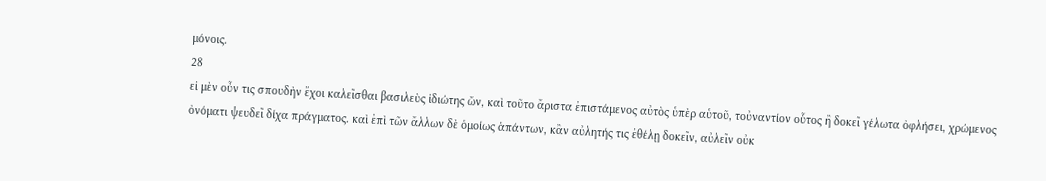μόνοις.
28
εἰ μὲν οὖν τις σπουδὴν ἔχοι καλεῖσθαι βασιλεὺς ἰδιώτης ὤν, καὶ τοῦτο ἄριστα ἐπιστάμενος αὐτὸς ὑπὲρ αὑτοῦ, τοὐναντίον οὗτος ἢ δοκεῖ γέλωτα ὀφλήσει, χρώμενος ὀνόματι ψευδεῖ δίχα πράγματος. καὶ ἐπὶ τῶν ἄλλων δὲ ὁμοίως ἁπάντων, κἂν αὐλητής τις ἐθέλῃ δοκεῖν, αὐλεῖν οὐκ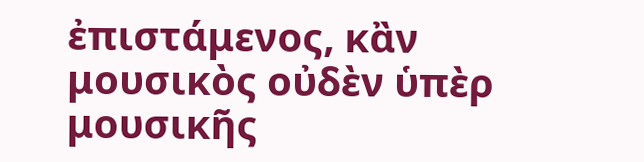ἐπιστάμενος, κἂν μουσικὸς οὐδὲν ὑπὲρ μουσικῆς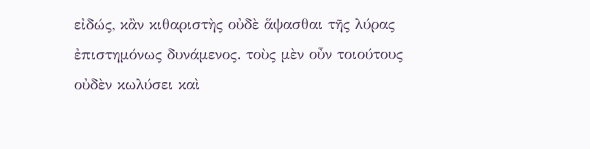εἰδώς, κἂν κιθαριστὴς οὐδὲ ἅψασθαι τῆς λύρας ἐπιστημόνως δυνάμενος. τοὺς μὲν οὖν τοιούτους οὐδὲν κωλύσει καὶ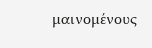μαινομένους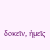δοκεῖν, ἡμεῖς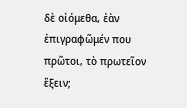δὲ οἰόμεθα, ἐὰν ἐπιγραφῶμέν που πρῶτοι, τὸ πρωτεῖον ἕξειν;